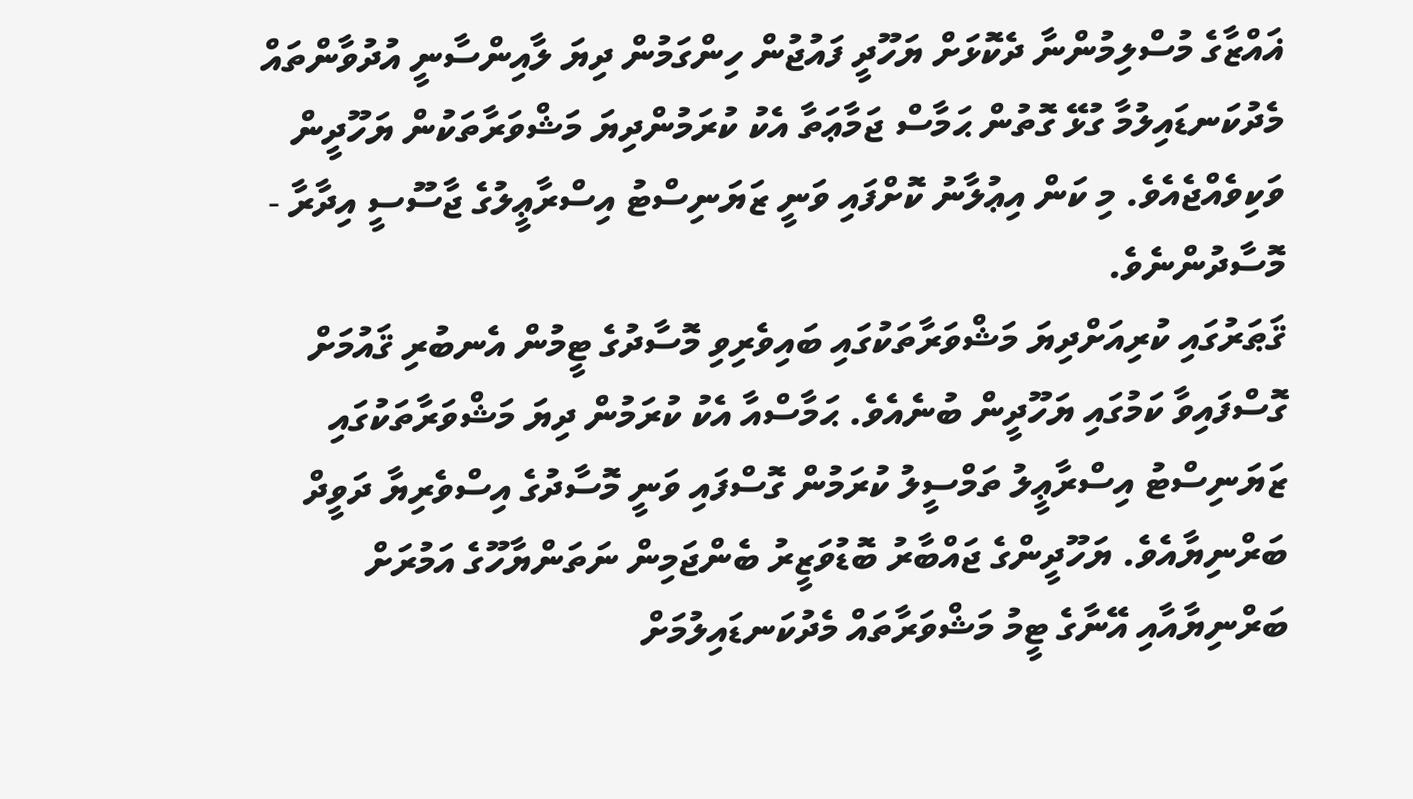ޣައްޒާގެ މުސްލިމުންނާ ދެކޮޅަށް ޔަހޫދީ ފައުޖުން ހިންގަމުން ދިޔަ ލާއިންސާނީ އުދުވާންތައް މެދުކަނޑައިލުމާ ގުޅޭ ގޮތުން ޙަމާސް ޖަމާޢަތާ އެކު ކުރަމުންދިޔަ މަޝްވަރާތަކުން ޔަހޫދީން ވަކިވެއްޖެއެވެ. މި ކަން އިޢުލާނު ކޮށްފައި ވަނީ ޒަޔަނިސްޓު އިސްރާޢީލުގެ ޖާސޫސީ އިދާރާ - މޮސާދުންނެވެ.
ޤަޠަރުގައި ކުރިއަށްދިޔަ މަޝްވަރާތަކުގައި ބައިވެރިވި މޮސާދުގެ ޓީމުން އެނބުރި ޤައުމަށް ގޮސްފައިވާ ކަމުގައި ޔަހޫދީން ބުނެއެވެ. ޙަމާސްއާ އެކު ކުރަމުން ދިޔަ މަޝްވަރާތަކުގައި ޒަޔަނިސްޓު އިސްރާޢީލު ތަމްސީލު ކުރަމުން ގޮސްފައި ވަނީ މޮސާދުގެ އިސްވެރިޔާ ދަވީދް ބަރްނިޔާއެވެ. ޔަހޫދީންގެ ޖައްބާރު ބޮޑުވަޒީރު ބެންޖަމިން ނަތަންޔާހޫގެ އަމުރަށް ބަރްނިޔާއާއި އޭނާގެ ޓީމު މަޝްވަރާތައް މެދުކަނޑައިލުމަށް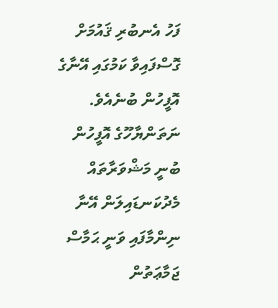ފަހު އެނބުރި ޤައުމަށް ގޮސްފައިވާ ކަމުގައި އޭނާގެ އޮފީހުން ބުނެއެވެ.
ނަތަންޔާހޫގެ އޮފީހުން ބުނީ މަޝްވަރާތައް މެދުކަނޑައިލަން އޭނާ ނިންމާފައި ވަނީ ޙަމާސް ޖަމާޢަތުން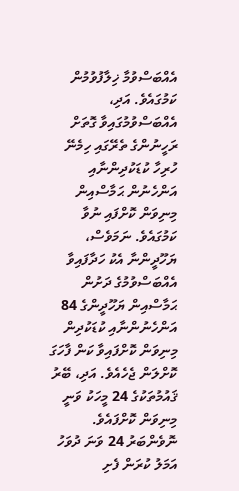އެއްބަސްވުމާ ޚިލާފުވުމުން ކަމުގައެވެ. އަދި، އެއްބަސްވުމުގައިވާ ގޮތަށް ރަހީނުންގެ ތެރޭގައި ހިމެނޭ ހުރިހާ ކުޑަކުދިންނާއި އަންހެނުން ޙަމާސްއިން މިނިވަން ކޮށްފައި ނުވާ ކަމުގައެވެ. ނަމަވެސް، ޔަހޫދީންނާ އެކު ހަދާފައިވާ އެއްބަސްވުމުގެ ދަށުން ޙަމާސްއިން ޔަހޫދީންގެ 84 އަންހެނުންނާއި ކުޑަކުދިން މިނިވަން ކޮށްފައިވާ ކަން ފާހަގަ ކޮށްލަން ޖެހެއެވެ. އަދި، ބޭރު ޤައުމުތަކުގެ 24 މީހަކު ވަނީ މިނިވަން ކޮށްފައެވެ.
ނޮވެންބަރު 24 ވަނަ ދުވަހު އަމަލު ކުރަން ފެށި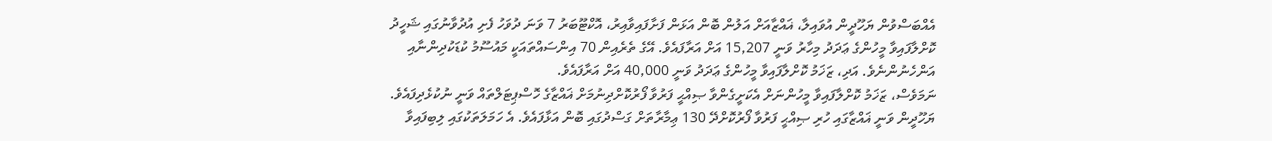އެއްބަސްވުން ޔަހޫދީން އުވައިލާ، ޣައްޒާއަށް އަލުން ބޮން އަޅަން ފަށާފައިވާއިރު، އޮކްޓޫބަރު 7 ވަނަ ދުވަހު ފެށި އުދުވާނުގައި ޝަހީދު ކޮށްލާފައިވާ މީހުންގެ ޢަދަދު މިހާރު ވަނީ 15,207 އަށް އަރާފައެވެ. އޭގެ ތެރެއިން 70 އިންސައްތައަކީ މައުސޫމު ކުޑަކުދިންނާއި އަންހެނުންނެވެ. އަދި، ޒަޚަމު ކޮށްލާފައިވާ މީހުންގެ ޢަދަދު ވަނީ 40,000 އަށް އަރާފައެވެ.
ނަމަވެސް، ޒަޚަމު ކޮށްލާފައިވާ މީހުންނަށް އެކަށީގެންވާ ޞިއްޙީ ފަރުވާ ފޯރުކޮށްދިނުމަށް ޣައްޒާގެ ހޮސްޕިޓަލްތައް ވަނީ ނުކުޅެދިފައެވެ. ޔަހޫދީން ވަނީ ޣައްޒާގައި ހުރި ޞިއްޙީ ފަރުވާ ފޯރުކޮށްދޭ 130 ޢިމާރާތަށް ގަސްދުގައި ބޮން އަޅާފައެވެ. އެ ހަމަލަތަކުގައި ލިބިފައިވާ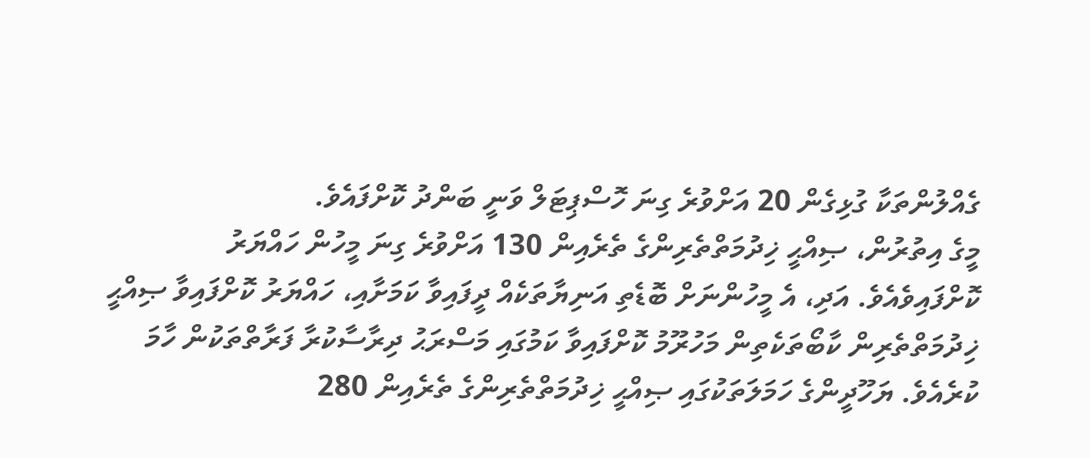ގެއްލުންތަކާ ގުޅިގެން 20 އަށްވުރެ ގިނަ ހޮސްޕިޓަލް ވަނީ ބަންދު ކޮށްފައެވެ.
މީގެ އިތުރުން، ޞިއްޙީ ޚިދުމަތްތެރިންގެ ތެރެއިން 130 އަށްވުރެ ގިނަ މީހުން ހައްޔަރު ކޮށްފައިވެއެވެ. އަދި، އެ މީހުންނަށް ބޮޑެތި އަނިޔާތަކެއް ދީފައިވާ ކަމަށާއި، ހައްޔަރު ކޮށްފައިވާ ޞިއްޙީ ޚިދުމަތްތެރިން ކާބޯތަކެތިން މަހުރޫމު ކޮށްފައިވާ ކަމުގައި މަސްރަޙު ދިރާސާކުރާ ފަރާތްތަކުން ހާމަ ކުރެއެވެ. ޔަހޫދީންގެ ހަމަލަތަކުގައި ޞިއްޙީ ޚިދުމަތްތެރިންގެ ތެރެއިން 280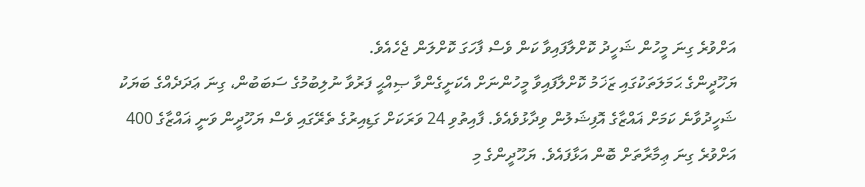އަށްވުރެ ގިނަ މީހުން ޝަހީދު ކޮށްލާފައިވާ ކަން ވެސް ފާހަގަ ކޮށްލަން ޖެހެއެވެ.
ޔަހޫދީންގެ ޙަމަލަތަކުގައި ޒަޚަމު ކޮށްލާފައިވާ މީހުންނަށް އެކަށީގެންވާ ޞިއްޙީ ފަރުވާ ނުލިބުމުގެ ސަބަބުން، ގިނަ ޢަދަދެއްގެ ބަޔަކު ޝަހީދުވާނެ ކަމަށް ޣައްޒާގެ އޮފިޝަލުން ވިދާޅުވެއެވެ. ފާއިތުވި 24 ވަރަކަށް ގަޑިއިރުގެ ތެރޭގައި ވެސް ޔަހޫދީން ވަނީ ޣައްޒާގެ 400 އަށްވުރެ ގިނަ ޢިމާރާތަށް ބޮން އަޅާފައެވެ. ޔަހޫދީންގެ މި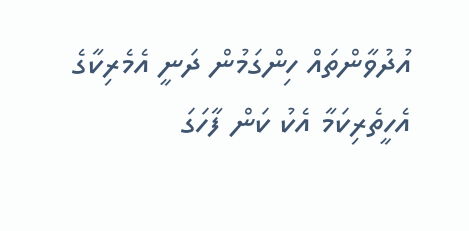އުދުވާންތައް ހިންގަމުން ދަނީ އެމެރިކާގެ އެހީތެރިކަމާ އެކު ކަން ފާހަގަ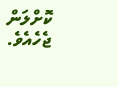ކޮށްލަން ޖެހެއެވެ.